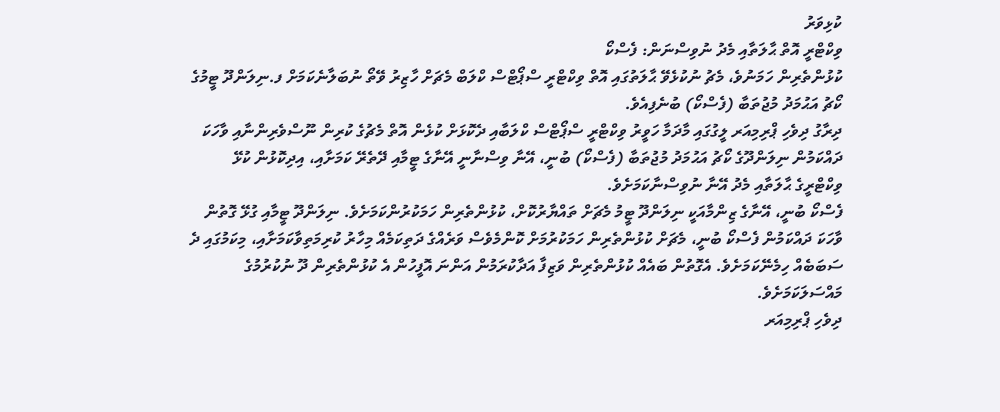ކުޅިވަރު
ވިކްޓްރީ އޮތް ޙާލަތާއި މެދު ނުވިސްނަން: ފެސްކޯ
ކުޅުންތެރިން ހަމަނުވެ، މެޗު ނުކުޅެވޭ ޙާލަތުގައި އޮތް ވިކްޓްރީ ސްޕޯޓްސް ކްލަބް މެޗަށް ހާޒިރު ވޭތޯ ނުބަލާނެކަމަށް ފ.ނިލަންދޫ ޓީމުގެ ކޯޗު އަޙުމަދު މުޖުތަބާ (ފެސްކޯ) ބުނެފިއެވެ.
ދިރާގު ދިވެހި ޕްރިމިއަރ ލީގުގައި މާދަމާ ހަވީރު ވިކްޓްރީ ސްޕޯޓްސް ކްލަބާއި ދެކޮޅަށް ކުޅެން އޮތް މެޗުގެ ކުރިން ނޫސްވެރިންނާއި ވާހަކަ ދައްކަމުން ނިލަންދޫގެ ކޯޗު އަޙުމަދު މުޖުތަބާ (ފެސްކޯ) ބުނީ، އޭނާ ވިސްނާނީ އޭނާގެ ޓީމާއި ދޭތެރޭ ކަމަށާއި، އިދިކޮޅުން ކުޅޭ ވިކްޓްރީގެ ޙާލަތާއި މެދު އޭނާ ނުވިސްނާކަމަށެވެ.
ފެސްކޯ ބުނީ، އޭނާގެ ޒިންމާއަކީ ނިލަންދޫ ޓީމު މެޗަށް ތައްޔާރުކޮށް، ކުޅުންތެރިން ހަމަކުރުންކަމަށެވެ. ނިލަންދޫ ޓީމާއި ގުޅޭ ގޮތުން ވާހަކަ ދައްކަމުން ފެސްކޯ ބުނީ، މެޗަށް ކުޅުންތެރިން ހަމަކުރުމަށް ކޮންމެވެސް ވަރެއްގެ ދަތިކަމެއް މިހާރު ކުރިމަތިވާކަމަށާއި، މިކަމުގައި ދެ ސަބަބެއް ހިމެނޭކަމަށެވެ. އެގޮތުން ބައެއް ކުޅުންތެރިން ވަޒިފާ އަދާކުރަމުން އަންނަ އޮފީހުން އެ ކުޅުންތެރިން ދޫ ނުކުރުމުގެ މައްސަލަކަމަށެވެ.
ދިވެހި ޕްރިމިއަރ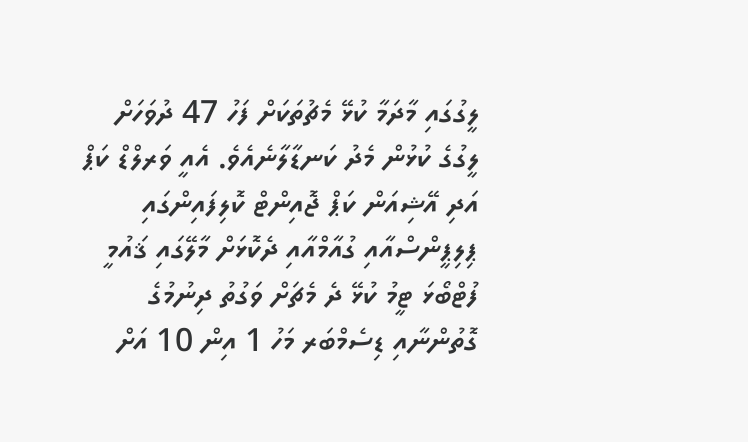ލީގުގައި މާދަމާ ކުޅޭ މެޗުތަކަށް ފަހު 47 ދުވަހަށް ލީގުގެ ކުޅުން މެދު ކަނޑާލާނެއެވެ. އެއީ ވަރލްޑް ކަޕް އަދި އޭޝިއަން ކަޕް ޖޮއިންޓް ކޮލިފައިންގައި ޕިލިޕީންސްއާއި ގުއާމްއާއި ދެކޮޅަށް މާލޭގައި ޤައުމީ ފުޓްބޯޅަ ޓީމު ކުޅޭ ދެ މެޗަށް ވަގުތު ދިނުމުގެ ގޮތުންނާއި ޑިސެމްބަރ މަހު 1 އިން 10 އަށް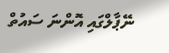ނޭޕާލްގައި އޮންނަ ސައުތް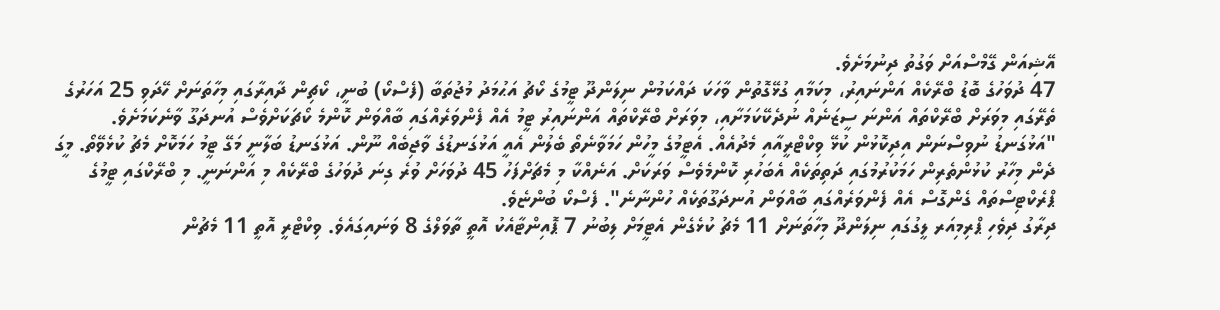އޭޝިއަން ގޭމްސްއަށް ވަގުތު ދިނުމަށެވެ.
47 ދުވަހުގެ ބޮޑު ބްރޭކެއް އަންނައިރު، މިކަމާއި ގުޅޭގޮތުން ވާހަކަ ދައްކަމުން ނިލަންދޫ ޓީމުގެ ކޯޗު އަޙުމަދު މުޖުތަބާ (ފެސްކޯ) ބުނީ، ކޯޗިން ދާއިރާގައި މިހާތަނަށް ހޭދަވި 25 އަހަރުގެ ތެރޭގައި މިވަރަށް ބްރޭކްތައް އަންނަ ސީޒަނެއް ނުދެކޭކަމަށާއި، މިވަރަށް ބްރޭކްތައް އަންނައިރު ޓީމު އެއް ފެންވަރެއްގައި ބާއްވަން ކޮންމެ ކޯޗަކަށްވެސް އުނދަގޫ ވާނެކަމަށެވެ.
"އަޅުގަނޑު ނުވިސްނަން އިދިކޮޅުން ކުޅޭ ވިކްޓްރީއާއި މެދުއެއް. އެޓީމުގެ މީހުން ހަމަވާނެތޯ ބެލުން އެއީ އަޅުގަނޑުގެ ވާޖިބެއް ނޫން. އަޅުގަނޑު ބަލާނީ މަގޭ ޓީމު ހަމަކޮށް މެޗު ކުޅެވޭތޯ. މީގަ ދެން މިހާރު ކުޅުންތެރިން ހަމަކުރުމުގައި ދަތިތަކެއް އެބަހުރި ކޮންމެވެސް ވަރަކަށް. އަނެއްކާ މި މެޗަށްފަހު 45 ދުވަހަށް ވުރެ ގިނަ ދުވަހުގެ ބްރޭކެއް މި އަންނަނީ. މި ބްރޭކްގައި ޓީމުގެ ޕްރެކްޓިސްތައް ގެންގޮސް އެއް ފެންވަރެއްގައި ބާއްވަން އުނދަގޫތަކެއް ހުންނާނެ". ފެސްކޯ ބުންޏެވެ.
ދިރާގު ދިވެހި ޕްރިމިއަރ ލީގުގައި ނިލަންދޫ މިހާތަނަށް 11 މެޗު ކުޅެގެން އެޓީމަށް ލިބުނު 7 ޕޮއިންޓާއެކު އޮތީ ތާވަލްގެ 8 ވަނައިގައެވެ. ވިކްޓްރީ އޮތީ 11 މެޗުން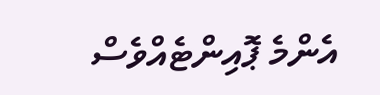އެންމެ ޕޮއިންޓެއްވެސް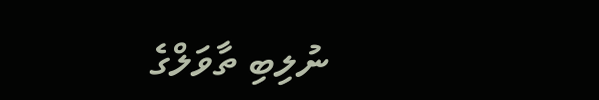ނުލިބި ތާވަލްގެ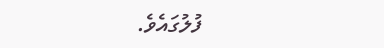ފުލުގައެވެ.